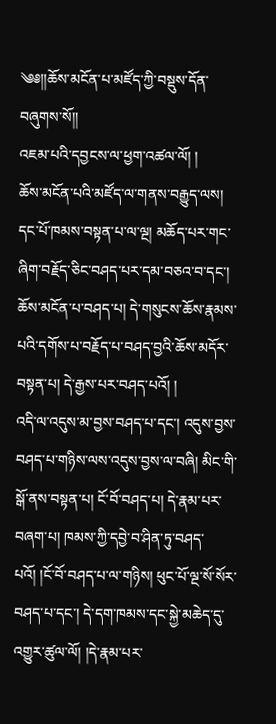༄༅།།ཆོས་མངོན་པ་མཛོད་ཀྱི་བསྡུས་དོན་བཞུགས་སོ།།
འཇམ་པའི་དབྱངས་ལ་ཕྱག་འཚལ་ལོ། །
ཆོས་མངོན་པའི་མཛོད་ལ་གནས་བརྒྱུད་ལས། དང་པོ་ཁམས་བསྟན་པ་ལ་ལྔ། མཆོད་པར་གང་ཞིག་བརྗོད་ཅིང་བཤད་པར་དམ་བཅའ་བ་དང་། ཆོས་མངོན་པ་བཤད་པ། དེ་གསུངས་ཆོས་རྣམས་པའི་དགོས་པ་བརྗོད་པ་བཤད་བྱའི་ཆོས་མདོར་བསྟན་པ། དེ་རྒྱས་པར་བཤད་པའོ། །
འདི་ལ་འདུས་མ་བྱས་བཤད་པ་དང་། འདུས་བྱས་བཤད་པ་གཉིས་ལས་འདུས་བྱས་ལ་བཞི། མིང་གི་སྒོ་ནས་བསྟན་པ། ངོ་བོ་བཤད་པ། དེ་རྣམ་པར་བཞག་པ། ཁམས་ཀྱི་དབྱེ་བ་ཤིན་ཏུ་བཤད་པའོ། །ངོ་བོ་བཤད་པ་ལ་གཉིས། ཕུང་པོ་ལྔ་སོ་སོར་བཤད་པ་དང་། དེ་དག་ཁམས་དང་སྐྱེ་མཆེད་དུ་འགྱུར་ཚུལ་ལོ། །དེ་རྣམ་པར་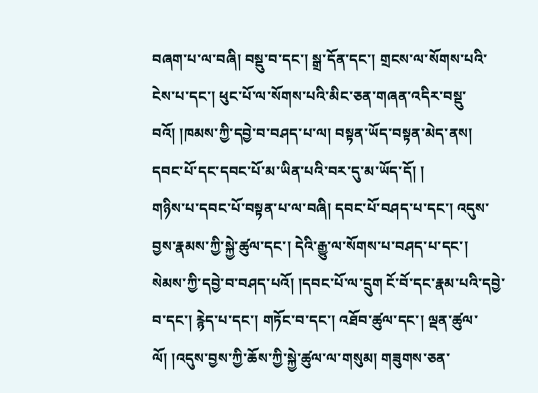བཞག་པ་ལ་བཞི། བསྡུ་བ་དང་། སྒྲ་དོན་དང་། གྲངས་ལ་སོགས་པའི་ངེས་པ་དང་། ཕུང་པོ་ལ་སོགས་པའི་མིང་ཅན་གཞན་འདིར་བསྡུ་བའོ། །ཁམས་ཀྱི་དབྱེ་བ་བཤད་པ་ལ། བསྟན་ཡོད་བསྟན་མེད་ནས། དབང་པོ་དང་དབང་པོ་མ་ཡིན་པའི་བར་དུ་མ་ཡོད་དོ། །
གཉིས་པ་དབང་པོ་བསྟན་པ་ལ་བཞི། དབང་པོ་བཤད་པ་དང་། འདུས་བྱས་རྣམས་ཀྱི་སྐྱེ་ཚུལ་དང་། དེའི་རྒྱུ་ལ་སོགས་པ་བཤད་པ་དང་། སེམས་ཀྱི་དབྱེ་བ་བཤད་པའོ། །དབང་པོ་ལ་དྲུག ངོ་བོ་དང་རྣམ་པའི་དབྱེ་བ་དང་། རྙེད་པ་དང་། གཏོང་བ་དང་། འཐོབ་ཚུལ་དང་། ལྡན་ཚུལ་ལོ། །འདུས་བྱས་ཀྱི་ཆོས་ཀྱི་སྐྱེ་ཚུལ་ལ་གསུམ། གཟུགས་ཅན་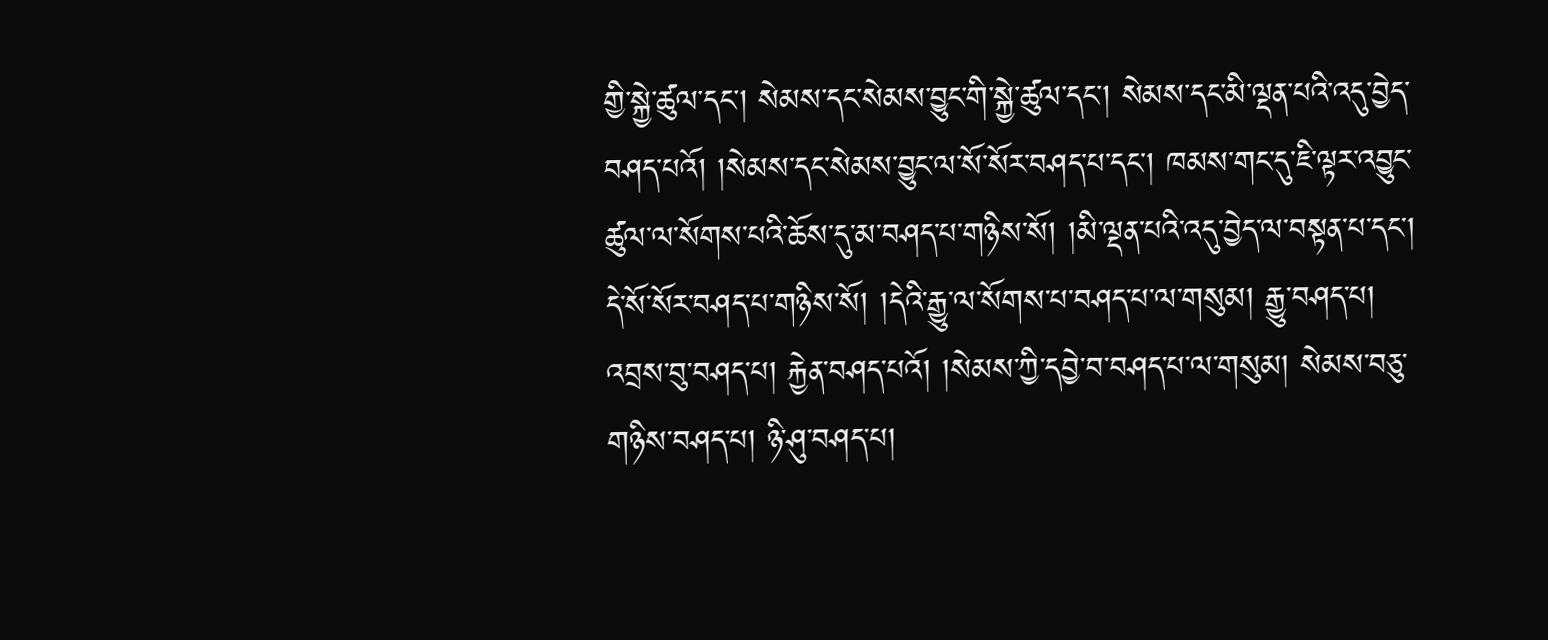གྱི་སྐྱེ་ཚུལ་དང་། སེམས་དང་སེམས་བྱུང་གི་སྐྱེ་ཚུལ་དང་། སེམས་དང་མི་ལྡན་པའི་འདུ་བྱེད་བཤད་པའོ། །སེམས་དང་སེམས་བྱུང་ལ་སོ་སོར་བཤད་པ་དང་། ཁམས་གང་དུ་ཇི་ལྟར་འབྱུང་ཚུལ་ལ་སོགས་པའི་ཆོས་དུ་མ་བཤད་པ་གཉིས་སོ། །མི་ལྡན་པའི་འདུ་བྱེད་ལ་བསྟན་པ་དང་། དེ་སོ་སོར་བཤད་པ་གཉིས་སོ། །དེའི་རྒྱུ་ལ་སོགས་པ་བཤད་པ་ལ་གསུམ། རྒྱུ་བཤད་པ། འབྲས་བུ་བཤད་པ། རྐྱེན་བཤད་པའོ། །སེམས་ཀྱི་དབྱེ་བ་བཤད་པ་ལ་གསུམ། སེམས་བཅུ་གཉིས་བཤད་པ། ཉི་ཤུ་བཤད་པ།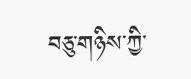བཅུ་གཉིས་ཀྱི་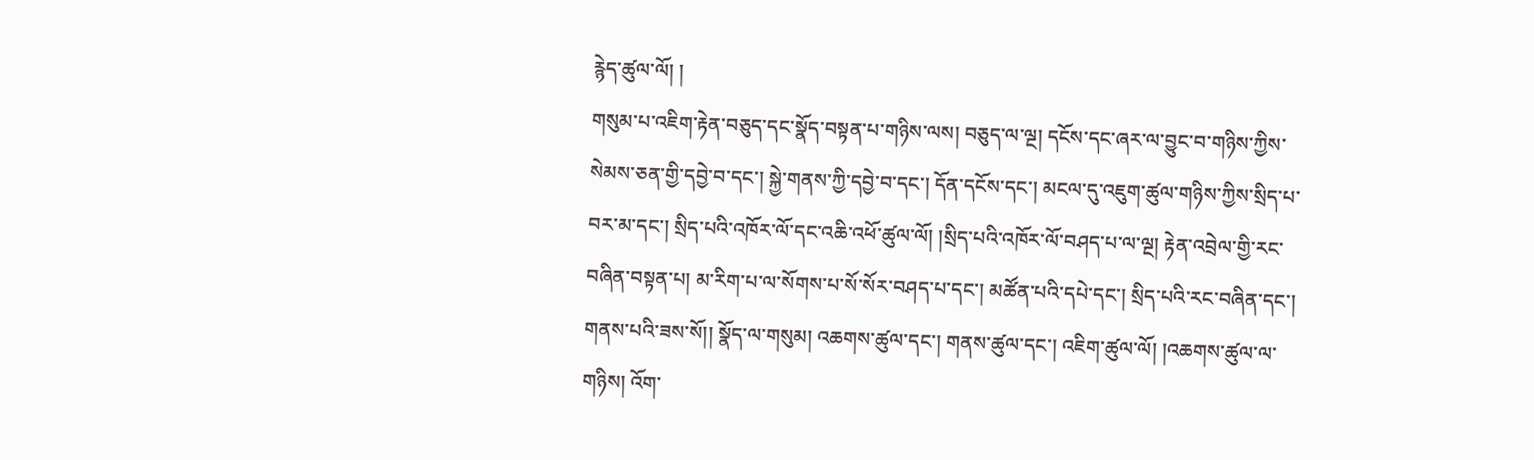རྙེད་ཚུལ་ལོ། །
གསུམ་པ་འཇིག་རྟེན་བཅུད་དང་སྣོད་བསྟན་པ་གཉིས་ལས། བཅུད་ལ་ལྔ། དངོས་དང་ཞར་ལ་བྱུང་བ་གཉིས་ཀྱིས་སེམས་ཅན་གྱི་དབྱེ་བ་དང་། སྐྱེ་གནས་ཀྱི་དབྱེ་བ་དང་། དོན་དངོས་དང་། མངལ་དུ་འཇུག་ཚུལ་གཉིས་ཀྱིས་སྲིད་པ་བར་མ་དང་། སྲིད་པའི་འཁོར་ལོ་དང་འཆི་འཕོ་ཚུལ་ལོ། །སྲིད་པའི་འཁོར་ལོ་བཤད་པ་ལ་ལྔ། རྟེན་འབྲེལ་གྱི་རང་བཞིན་བསྟན་པ། མ་རིག་པ་ལ་སོགས་པ་སོ་སོར་བཤད་པ་དང་། མཚོན་པའི་དཔེ་དང་། སྲིད་པའི་རང་བཞིན་དང་། གནས་པའི་ཟས་སོ།། སྣོད་ལ་གསུམ། འཆགས་ཚུལ་དང་། གནས་ཚུལ་དང་། འཇིག་ཚུལ་ལོ། །འཆགས་ཚུལ་ལ་གཉིས། འོག་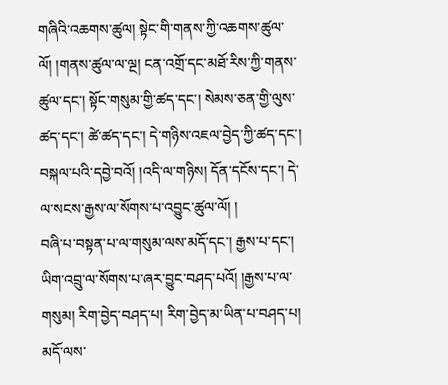གཞིའི་འཆགས་ཚུལ། སྟེང་གི་གནས་ཀྱི་འཆགས་ཚུལ་ལོ། །གནས་ཚུལ་ལ་ལྔ། ངན་འགྲོ་དང་མཐོ་རིས་ཀྱི་གནས་ཚུལ་དང་། སྟོང་གསུམ་གྱི་ཚད་དང་། སེམས་ཅན་གྱི་ལུས་ཚད་དང་། ཚེ་ཚད་དང་། དེ་གཉིས་འཇལ་བྱེད་ཀྱི་ཚད་དང་། བསྐལ་པའི་དབྱེ་བའོ། །འདི་ལ་གཉིས། དོན་དངོས་དང་། དེ་ལ་སངས་རྒྱས་ལ་སོགས་པ་འབྱུང་ཚུལ་ལོ། །
བཞི་པ་བསྟན་པ་ལ་གསུམ་ལས་མདོ་དང་། རྒྱས་པ་དང་། ཡིག་འབྲུ་ལ་སོགས་པ་ཞར་བྱུང་བཤད་པའོ། །རྒྱས་པ་ལ་གསུམ། རིག་བྱེད་བཤད་པ། རིག་བྱེད་མ་ཡིན་པ་བཤད་པ། མདོ་ལས་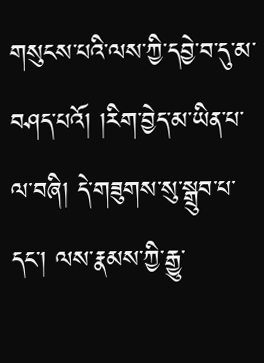གསུངས་པའི་ལས་ཀྱི་དབྱེ་བ་དུ་མ་བཤད་པའོ། །རིག་བྱེད་མ་ཡིན་པ་ལ་བཞི། དེ་གཟུགས་སུ་སྒྲུབ་པ་དང་། ལས་རྣམས་ཀྱི་རྒྱུ་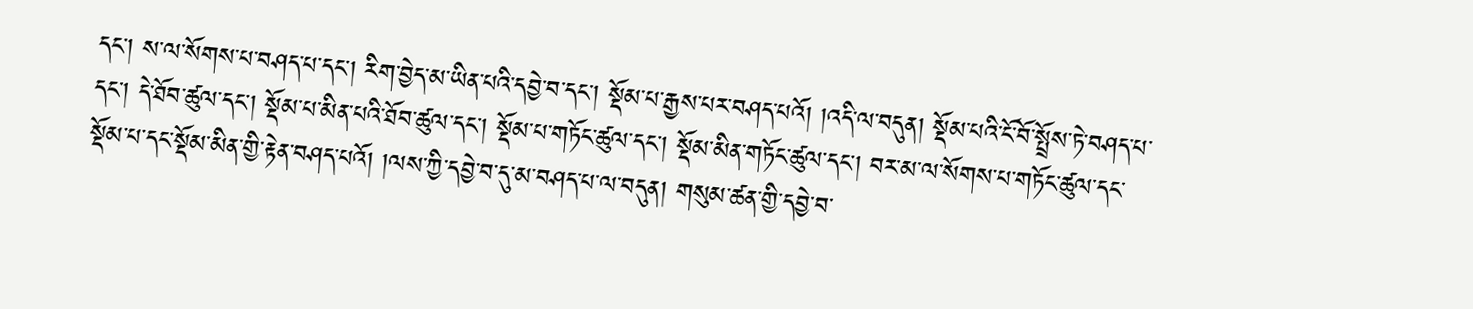དང་། ས་ལ་སོགས་པ་བཤད་པ་དང་། རིག་བྱེད་མ་ཡིན་པའི་དབྱེ་བ་དང་། སྡོམ་པ་རྒྱས་པར་བཤད་པའོ། །འདི་ལ་བདུན། སྡོམ་པའི་ངོ་བོ་སྤྲོས་ཏེ་བཤད་པ་དང་། དེ་ཐོབ་ཚུལ་དང་། སྡོམ་པ་མིན་པའི་ཐོབ་ཚུལ་དང་། སྡོམ་པ་གཏོང་ཚུལ་དང་། སྡོམ་མིན་གཏོང་ཚུལ་དང་། བར་མ་ལ་སོགས་པ་གཏོང་ཚུལ་དང་སྡོམ་པ་དང་སྡོམ་མིན་གྱི་རྟེན་བཤད་པའོ། །ལས་ཀྱི་དབྱེ་བ་དུ་མ་བཤད་པ་ལ་བདུན། གསུམ་ཚན་གྱི་དབྱེ་བ་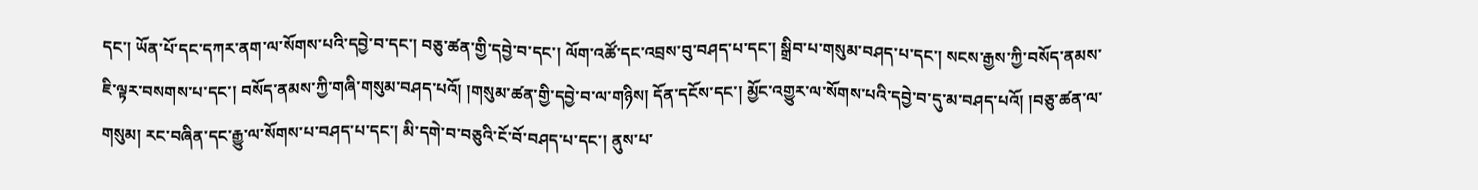དང་། ཡོན་པོ་དང་དཀར་ནག་ལ་སོགས་པའི་དབྱེ་བ་དང་། བཅུ་ཚན་གྱི་དབྱེ་བ་དང་། ལོག་འཚོ་དང་འབྲས་བུ་བཤད་པ་དང་། སྒྲིབ་པ་གསུམ་བཤད་པ་དང་། སངས་རྒྱས་ཀྱི་བསོད་ནམས་ཇི་ལྟར་བསགས་པ་དང་། བསོད་ནམས་ཀྱི་གཞི་གསུམ་བཤད་པའོ། །གསུམ་ཚན་གྱི་དབྱེ་བ་ལ་གཉིས། དོན་དངོས་དང་། མྱོང་འགྱུར་ལ་སོགས་པའི་དབྱེ་བ་དུ་མ་བཤད་པའོ། །བཅུ་ཚན་ལ་གསུམ། རང་བཞིན་དང་རྒྱུ་ལ་སོགས་པ་བཤད་པ་དང་། མི་དགེ་བ་བཅུའི་ངོ་བོ་བཤད་པ་དང་། ནུས་པ་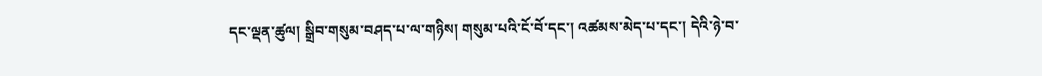དང་ལྡན་ཚུལ། སྒྲིབ་གསུམ་བཤད་པ་ལ་གཉིས། གསུམ་པའི་ངོ་བོ་དང་། འཚམས་མེད་པ་དང་། དེའི་ཉེ་བ་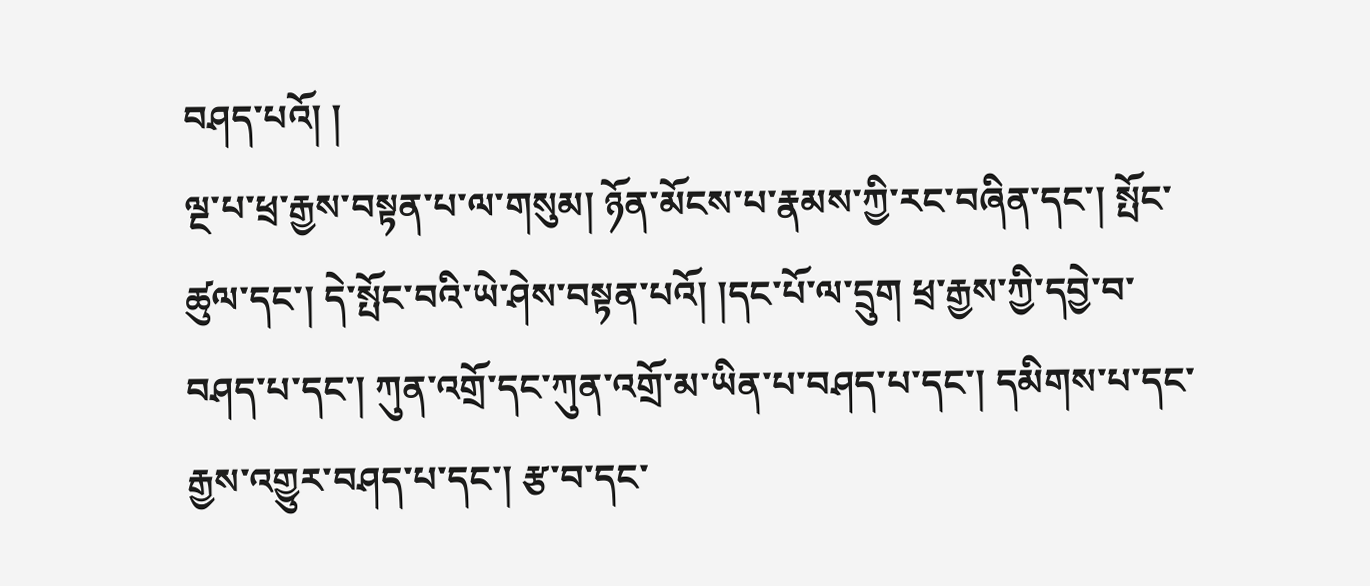བཤད་པའོ། །
ལྔ་པ་ཕྲ་རྒྱས་བསྟན་པ་ལ་གསུམ། ཉོན་མོངས་པ་རྣམས་ཀྱི་རང་བཞིན་དང་། སྤོང་ཚུལ་དང་། དེ་སྤོང་བའི་ཡེ་ཤེས་བསྟན་པའོ། །དང་པོ་ལ་དྲུག ཕྲ་རྒྱས་ཀྱི་དབྱེ་བ་བཤད་པ་དང་། ཀུན་འགྲོ་དང་ཀུན་འགྲོ་མ་ཡིན་པ་བཤད་པ་དང་། དམིགས་པ་དང་རྒྱས་འགྱུར་བཤད་པ་དང་། རྩ་བ་དང་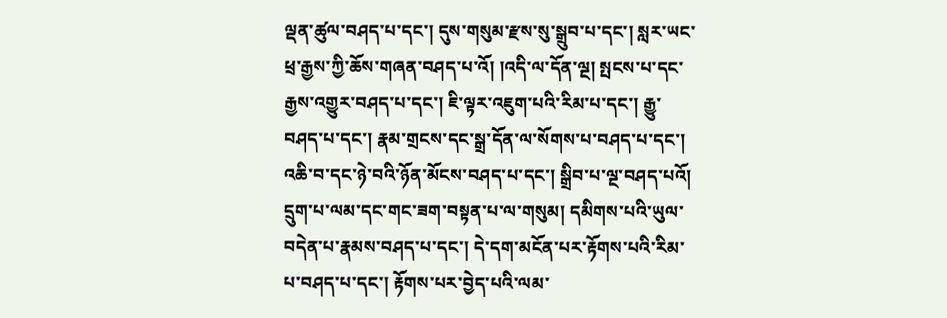ལྡན་ཚུལ་བཤད་པ་དང་། དུས་གསུམ་རྫས་སུ་སྒྲུབ་པ་དང་། སླར་ཡང་ཕྲ་རྒྱས་ཀྱི་ཆོས་གཞན་བཤད་པ་འོ། །འདི་ལ་དོན་ལྔ། སྤངས་པ་དང་རྒྱས་འགྱུར་བཤད་པ་དང་། ཇི་ལྟར་འཇུག་པའི་རིམ་པ་དང་། རྒྱུ་བཤད་པ་དང་། རྣམ་གྲངས་དང་སྒྲ་དོན་ལ་སོགས་པ་བཤད་པ་དང་། འཆི་བ་དང་ཉེ་བའི་ཉོན་མོངས་བཤད་པ་དང་། སྒྲིབ་པ་ལྔ་བཤད་པའོ།
དྲུག་པ་ལམ་དང་གང་ཟག་བསྟན་པ་ལ་གསུམ། དམིགས་པའི་ཡུལ་བདེན་པ་རྣམས་བཤད་པ་དང་། དེ་དག་མངོན་པར་རྟོགས་པའི་རིམ་པ་བཤད་པ་དང་། རྟོགས་པར་བྱེད་པའི་ལམ་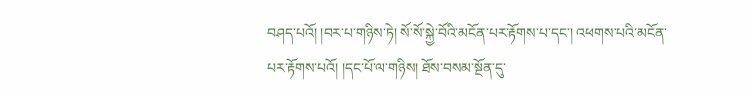བཤད་པའོ། །བར་པ་གཉིས་ཏེ། སོ་སོ་སྐྱེ་བོའི་མངོན་པར་རྟོགས་པ་དང་། འཕགས་པའི་མངོན་པར་རྟོགས་པའོ། །དང་པོ་ལ་གཉིས། ཐོས་བསམ་སྔོན་དུ་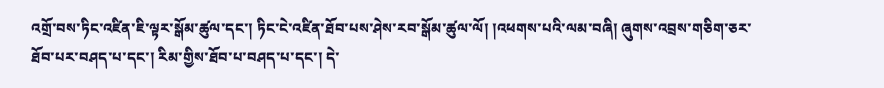འགྲོ་བས་ཏིང་འཛིན་ཇི་ལྟར་སྒོམ་ཚུལ་དང་། ཏིང་ངེ་འཛིན་ཐོབ་པས་ཤེས་རབ་སྒོམ་ཚུལ་ལོ། །འཕགས་པའི་ལམ་བཞི། ཞུགས་འབྲས་གཅིག་ཅར་ཐོབ་པར་བཤད་པ་དང་། རིམ་གྱིས་ཐོབ་པ་བཤད་པ་དང་། དེ་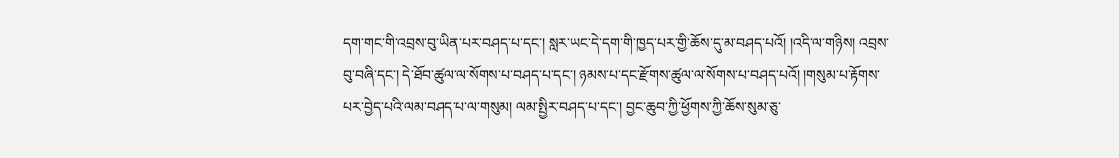དག་གང་གི་འབྲས་བུ་ཡིན་པར་བཤད་པ་དང་། སླར་ཡང་དེ་དག་གི་ཁྱད་པར་གྱི་ཆོས་དུ་མ་བཤད་པའོ། །འདི་ལ་གཉིས། འབྲས་བུ་བཞི་དང་། དེ་ཐོབ་ཚུལ་ལ་སོགས་པ་བཤད་པ་དང་། ཉམས་པ་དང་རྫོགས་ཚུལ་ལ་སོགས་པ་བཤད་པའོ། །གསུམ་པ་རྟོགས་པར་བྱེད་པའི་ལམ་བཤད་པ་ལ་གསུམ། ལམ་སྤྱིར་བཤད་པ་དང་། བྱང་ཆུབ་ཀྱི་ཕྱོགས་ཀྱི་ཆོས་སུམ་ཅུ་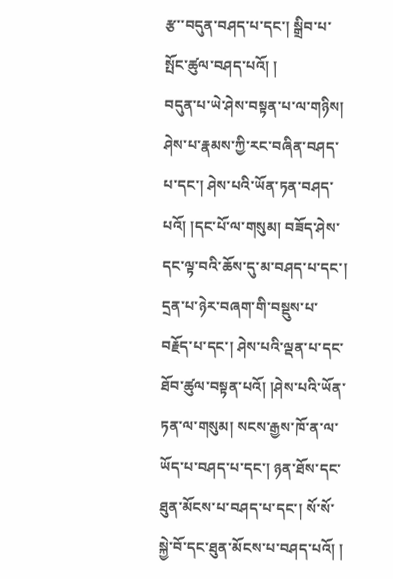རྩ་་བདུན་བཤད་པ་དང་། སྒྲིབ་པ་སྤོང་ཚུལ་བཤད་པའོ། །
བདུན་པ་ཡེ་ཤེས་བསྟན་པ་ལ་གཉིས། ཤེས་པ་རྣམས་ཀྱི་རང་བཞིན་བཤད་པ་དང་། ཤེས་པའི་ཡོན་ཏན་བཤད་པའོ། །དང་པོ་ལ་གསུམ། བཟོད་ཤེས་དང་ལྟ་བའི་ཆོས་དུ་མ་བཤད་པ་དང་། དྲན་པ་ཉེར་བཞག་གི་བསྡུས་པ་བརྗོད་པ་དང་། ཤེས་པའི་ལྡན་པ་དང་ཐོབ་ཚུལ་བསྟན་པའོ། །ཤེས་པའི་ཡོན་ཏན་ལ་གསུམ། སངས་རྒྱས་ཁོ་ན་ལ་ཡོད་པ་བཤད་པ་དང་། ཉན་ཐོས་དང་ཐུན་མོངས་པ་བཤད་པ་དང་། སོ་སོ་སྐྱེ་བོ་དང་ཐུན་མོངས་པ་བཤད་པའོ། །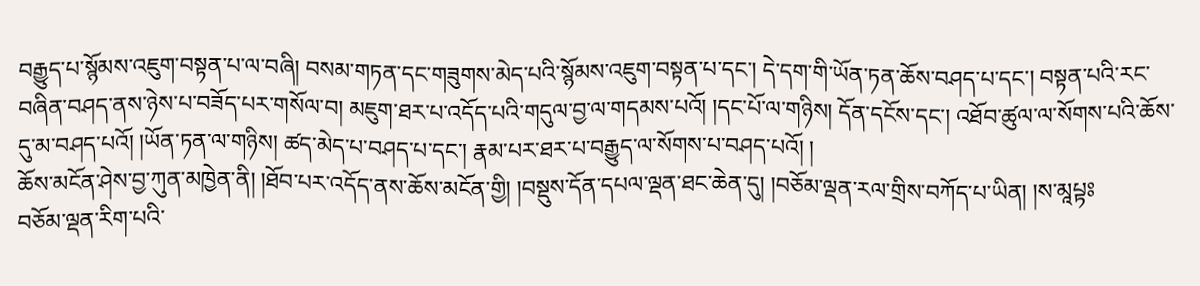བརྒྱུད་པ་སྙོམས་འཇུག་བསྟན་པ་ལ་བཞི། བསམ་གཏན་དང་གཟུགས་མེད་པའི་སྙོམས་འཇུག་བསྟན་པ་དང་། དེ་དག་གི་ཡོན་ཏན་ཆོས་བཤད་པ་དང་། བསྟན་པའི་རང་བཞིན་བཤད་ནས་ཉེས་པ་བཟོད་པར་གསོལ་བ། མཇུག་ཐར་པ་འདོད་པའི་གདུལ་བྱ་ལ་གདམས་པའོ། །དང་པོ་ལ་གཉིས། དོན་དངོས་དང་། འཐོབ་ཚུལ་ལ་སོགས་པའི་ཆོས་དུ་མ་བཤད་པའོ། །ཡོན་ཏན་ལ་གཉིས། ཚད་མེད་པ་བཤད་པ་དང་། རྣམ་པར་ཐར་པ་བརྒྱུད་ལ་སོགས་པ་བཤད་པའོ། །
ཆོས་མངོན་ཤེས་བྱ་ཀུན་མཁྱེན་ནི། །ཐོབ་པར་འདོད་ནས་ཆོས་མངོན་གྱི། །བསྡུས་དོན་དཔལ་ལྡན་ཐང་ཆེན་དུ། །བཅོམ་ལྡན་རལ་གྲིས་བཀོད་པ་ཡིན། །ས་མཱཔྟཿ
བཅོམ་ལྡན་རིག་པའི་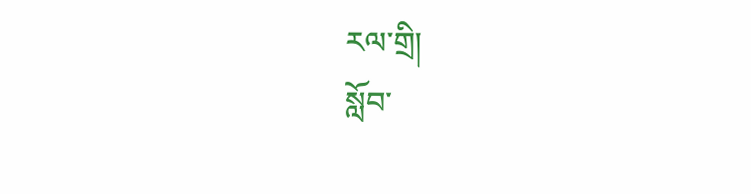རལ་གྲི།
སློབ་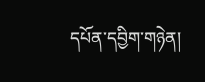དཔོན་དབྱིག་གཉེན།